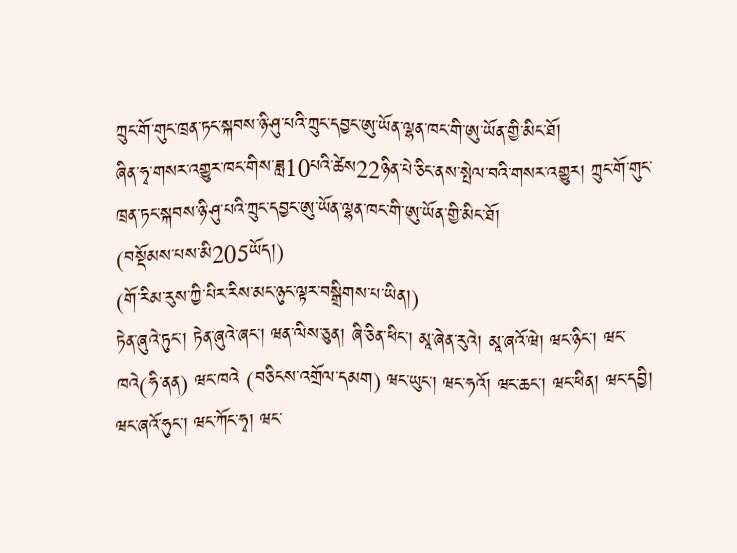ཀྲུང་གོ་གུང་ཁྲན་ཏང་སྐབས་ཉི་ཤུ་པའི་ཀྲུང་དབྱང་ཨུ་ཡོན་ལྷན་ཁང་གི་ཨུ་ཡོན་གྱི་མིང་ཐོ།
ཞིན་ཧྭ་གསར་འགྱུར་ཁང་གིས་ཟླ10པའི་ཚེས22ཉིན་པེ་ཅིང་ནས་སྤེལ་བའི་གསར་འགྱུར། ཀྲུང་གོ་གུང་ཁྲན་ཏང་སྐབས་ཉི་ཤུ་པའི་ཀྲུང་དབྱང་ཨུ་ཡོན་ལྷན་ཁང་གི་ཨུ་ཡོན་གྱི་མིང་ཐོ།
(བསྡོམས་པས་མི205ཡོད།)
(གོ་རིམ་རུས་ཀྱི་པིར་རིས་མང་ཉུང་ལྟར་བསྒྲིགས་པ་ཡིན།)
ཏེན་ཞུའེ་ཏུང་། ཏེན་ཞུའེ་ཞང་། ཝན་ལིས་ཅུན། ཞི་ཅིན་ཕིང་། མཱ་ཞེན་རུའེ། མཱ་ཞའོ་ཝེ། ཝང་ཉིང་། ཝང་ཁའེ(ཧི་ནན) ཝང་ཁའེ (བཅིངས་འགྲོལ་དམག) ཝང་ཡུང་། ཝང་ཧའོ། ཝང་ཆང་། ཝང་ཕིན། ཝང་དབྱི། ཝང་ཞའོ་ཧུང་། ཝང་ཀོང་ཧྭ། ཝང་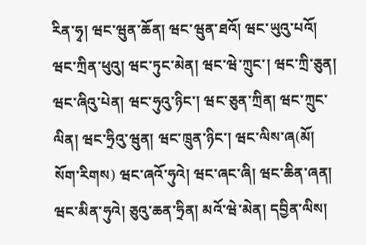རིན་ཧྭ། ཝང་ཝུན་ཆོན། ཝང་ཝུན་ཐའོ། ཝང་ཡུའུ་པའོ། ཝང་ཀྲིན་ཕུའུ། ཝང་ཏུང་མེན། ཝང་ཝེ་ཀྲུང་། ཝང་ཀྲི་ཅུན། ཝང་ཞིའུ་པེན། ཝང་ཧུའུ་ཉིང་། ཝང་ཅུན་ཀྲིན། ཝང་ཀྲུང་ལིན། ཝང་ཧྲིའུ་ཝུན། ཝང་ཁྲུན་ཉིང་། ཝང་ལིས་ཞ(མོ། སོག་རིགས) ཝང་ཞའོ་ཧུའེ། ཝང་ཞང་ཞི། ཝང་ཆིན་ཞན། ཝང་མིན་ཧུའེ། ཅུའུ་ཆན་ཧྲིན། མའོ་ཝེ་མེན། དབྱིན་ལིས།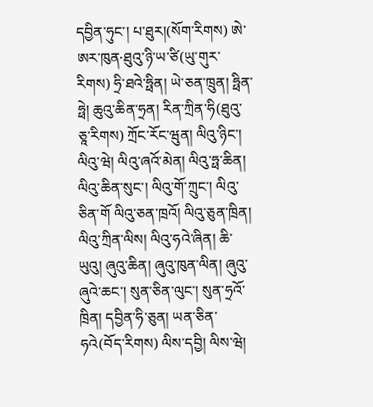དབྱིན་ཧུང་། པ་ཐུར།(སོག་རིགས) ཨེ་ཨར་ཁུན·ཐུའུ་ཉི་ཡ་ཙི(ཡུ་གུར་རིགས) ཧྲི་ཐའེ་ཧྥིན། ཡེ་ཅན་ཁྲུན། ཧྥིན་ཧྥེ། ཆུའུ་ཆིན་ཧྲན། རིན་ཀྲིན་ཧི(ཐུའུ་ཅཱ་རིགས) ཀྲོང་རོང་ཝུན། ལིའུ་ཉིང་། ལིའུ་ཝེ། ལིའུ་ཞའོ་མེན། ལིའུ་ཧྥ་ཆིན། ལིའུ་ཆིན་སུང་། ལིའུ་གོ་ཀྲུང་། ལིའུ་ཅིན་གོ ལིའུ་ཅན་ཁྲའོ། ལིའུ་ཅུན་ཁྲིན། ལིའུ་ཀྲིན་ལིས། ལིའུ་ཧའེ་ཞིན། ཆི་ཡུའུ། ཞུའུ་ཆིན། ཞུའུ་ཁུན་ལིན། ཞུའུ་ཞུའེ་ཆང་། སུན་ཅིན་ལུང་། སུན་ཧྲའོ་ཁྲིན། དབྱིན་ཧི་ཅུན། ཡན་ཅིན་ཧའེ(བོད་རིགས) ལིས་དབྱི། ལིས་ཝེ།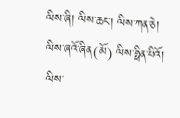ལིས་ཞི། ལིས་ཆང་། ལིས་ཀན་ཅེ། ལིས་ཞའོ་ཞིན(མོ) ལིས་ཧྥིན་པིའོ། ལིས་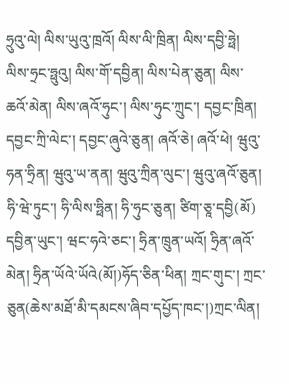ཧྲུའུ་ལེ། ལིས་ཡུའུ་ཁྲའོ། ལིས་ལི་ཁྲིན། ལིས་དབྱི་ཧྥེ། ལིས་ཧྲང་ཧྥུའུ། ལིས་གོ་དབྱིན། ལིས་པེན་ཅུན། ལིས་ཆའོ་མེན། ལིས་ཞའོ་ཧུང་། ལིས་ཧུང་ཀྲུང་། དབྱང་ཁྲིན། དབྱང་ཀྲི་ལེང་། དབྱང་ཞུའེ་ཅུན། ཞའོ་ཅེ། ཞའོ་ཕེ། ཝུའུ་ཧན་ཧྲིན། ཝུའུ་ཡ་ནན། ཝུའུ་ཀྲིན་ལུང་། ཝུའུ་ཞའོ་ཅུན། ཧི་ཝེ་ཏུང་། ཧི་ལིས་ཧྥིན། ཧི་ཧུང་ཅུན། ཙིག་ཅཱ་དབྱི(མོ) དབྱིན་ཡུང་། ཝང་ཧའེ་ཅང་། ཧྲིན་ཁྲུན་ཡའོ། ཧྲིན་ཞའོ་མེན། ཧྲིན་ཡོའེ་ཡོའེ(མོ།)ཧོད་ཅིན་ཕིན། ཀྲང་གུང་། ཀྲང་ཅུན(ཆེས་མཐོ་མི་དམངས་ཞིབ་དཔྱོད་ཁང་།)ཀྲང་ལིན།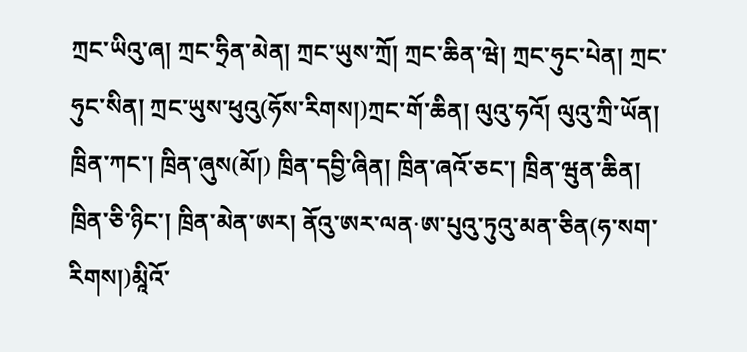ཀྲང་ཡིའུ་ཞ། ཀྲང་ཧྲིན་མེན། ཀྲང་ཡུས་ཀྲོ། ཀྲང་ཆིན་ཝེ། ཀྲང་ཧུང་པེན། ཀྲང་ཧུང་སིན། ཀྲང་ཡུས་ཕུའུ(ཧོས་རིགས།)ཀྲང་གོ་ཆིན། ལུའུ་ཧའོ། ལུའུ་ཀྲི་ཡོན། ཁྲིན་ཀང་། ཁྲིན་ཞུས(མོ།) ཁྲིན་དབྱི་ཞིན། ཁྲིན་ཞའོ་ཅང་། ཁྲིན་ཝུན་ཆིན། ཁྲིན་ཅི་ཉིང་། ཁྲིན་མེན་ཨར། ནོའུ་ཨར་ལན·ཨ་པུའུ་ཏུའུ་མན་ཅིན(ཧ་སག་རིགས།)མཱིའོ་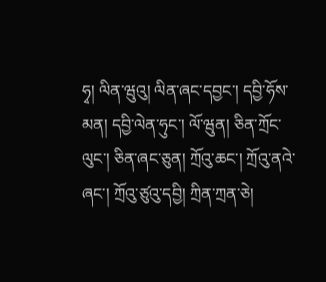ཧྭ། ལིན་ཝུའུ། ལིན་ཞང་དབྱང་། དབྱི་ཧོས་མན། དབྱི་ལེན་ཧུང་། ལོ་ཝུན། ཅིན་ཀྲོང་ལུང་། ཅིན་ཞང་ཅུན། ཀྲོའུ་ཆང་། ཀྲོའུ་ནའེ་ཞང་། ཀྲོའུ་ཙུའུ་དབྱི། ཀྲིན་ཀྲན་ཅེ།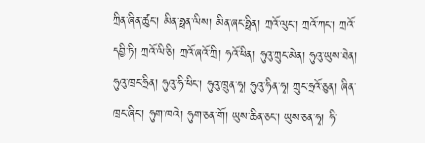ཀྲིན་ཞིན་ཚུང་། མིན་ཧྥན་ལིས། མིན་ཞང་ཧྥིན། ཀྲའོ་ལུང་། ཀྲའོ་ཀང་། ཀྲའོ་དབྱི་ཏི། ཀྲའོ་ལི་ཅི། ཀྲའོ་ཞའོ་ཀྲི། ཧའོ་ཕིན། ཧུའུ་ཀྲུང་མེན། ཧུའུ་ཡུས་ཐེན། ཧུའུ་ཁྲང་ཧྲིན། ཧུའུ་ཧི་ཕིང་། ཧུའུ་ཁྲུན་ཧྭ། ཧུའུ་ཧིན་ཧྭ། ཀྲུང་ཧྲའོ་ཅུན། ཞིན་ཁྲང་ཞིང་། ཧུག་ཁའེ། ཧུག་ཅན་གོ། ཡུས་ཆིན་ཅང་། ཡུས་ཅན་ཧྭ། ཧི་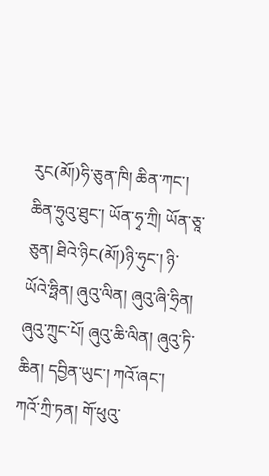རུང(མོ།)ཧི་ཅུན་ཁི། ཆིན་ཀང་། ཆིན་ཧྲུའུ་ཐུང་། ཡོན་ཧྭ་ཀྲི། ཡོན་ཅཱ་ཅུན། ཐིའེ་ཉིང(མོ།)ཉི་ཧུང་། ཉི་ཡོའེ་ཧྥིན། ཞུའུ་ལིན། ཞུའུ་ཞི་ཧྲིན། ཞུའུ་ཀྲུང་པོ། ཞུའུ་ཆི་ལིན། ཞུའུ་ཏི་ཆིན། དབྱིན་ཡུང་། ཀའོ་ཞང་། ཀའོ་ཀྲི་ཏན། གོ་ཕུའུ་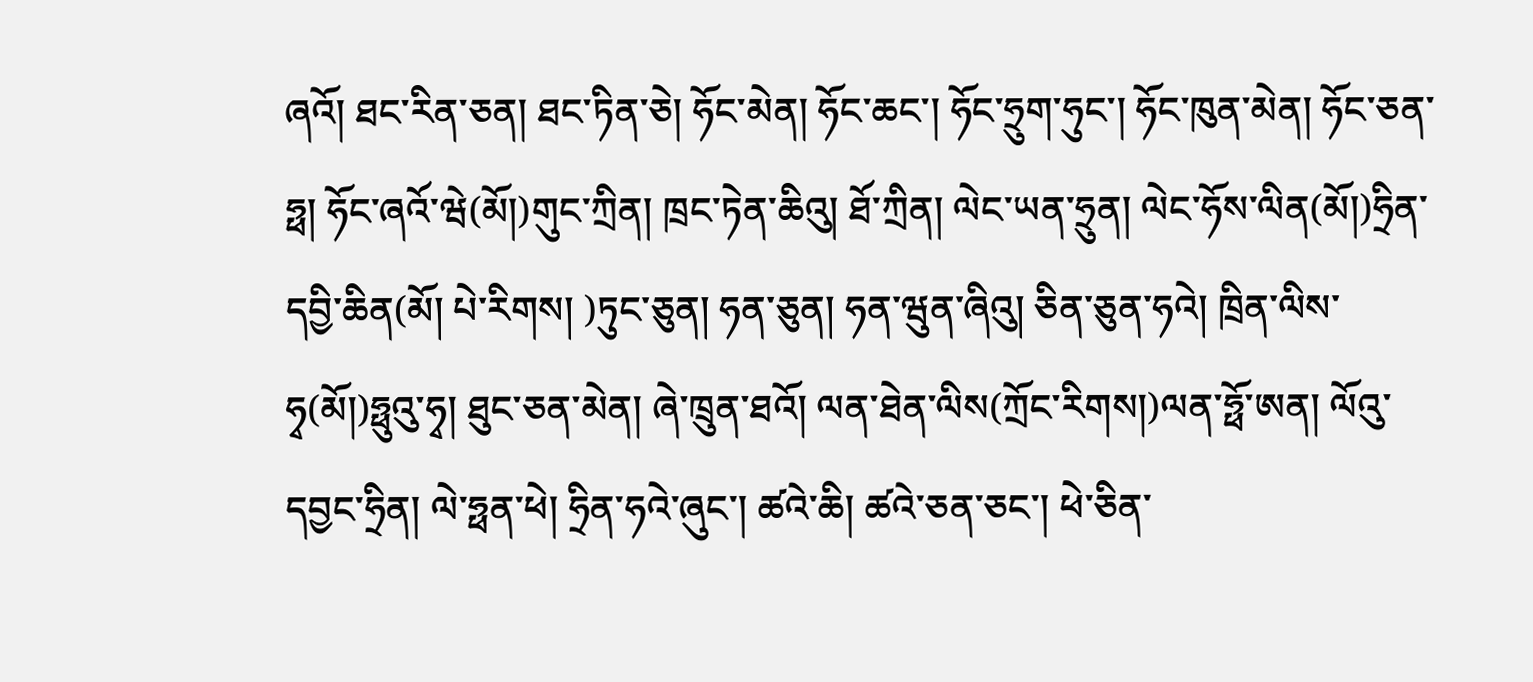ཞའོ། ཐང་རིན་ཅན། ཐང་ཏིན་ཅེ། ཧོང་མེན། ཧོང་ཆང་། ཧོང་ཧྲུག་ཧུང་། ཧོང་ཁུན་མེན། ཧོང་ཅན་ཧྥ། ཧོང་ཞའོ་ཝེ(མོ།)གུང་ཀྲིན། ཁྲང་ཏེན་ཆིའུ། ཐོ་ཀྲིན། ལེང་ཡན་ཧྲུན། ལེང་ཧོས་ལིན(མོ།)ཧྲིན་དབྱི་ཆིན(མོ། པེ་རིགས། )ཏུང་ཅུན། ཧན་ཅུན། ཧན་ཝུན་ཞིའུ། ཅིན་ཅུན་ཧའེ། ཁྲིན་ལིས་ཧྭ(མོ།)ཧྥུའུ་ཧྭ། ཐུང་ཅན་མེན། ཞེ་ཁྲུན་ཐའོ། ལན་ཐེན་ལིས(ཀྲོང་རིགས།)ལན་ཧྥོ་ཨན། ལོའུ་དབྱང་ཧྲིན། ལེ་ཧྥན་ཕེ། ཧྲིན་ཧའེ་ཞུང་། ཚའེ་ཆི། ཚའེ་ཅན་ཅང་། ཕེ་ཅིན་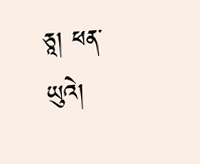ཅཱ། ཕན་ཡུའེ།